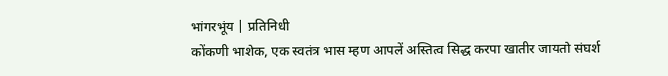भांगरभूंय | प्रतिनिधी
कोंकणी भाशेक, एक स्वतंत्र भास म्हण आपलें अस्तित्व सिद्ध करपा खातीर जायतो संघर्श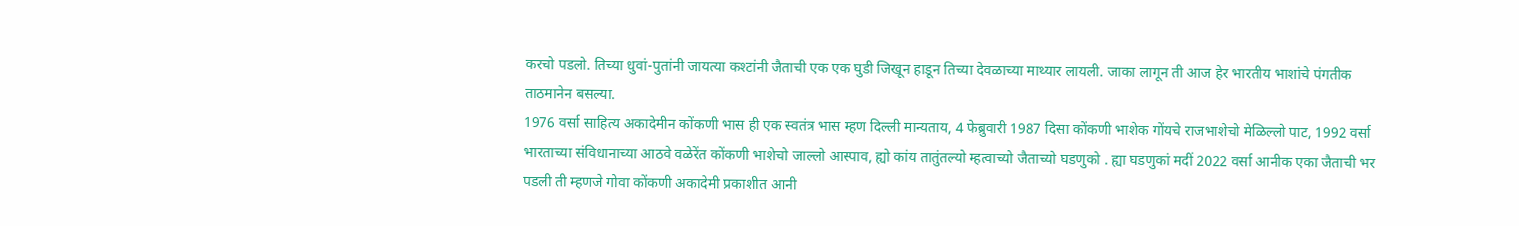करचो पडलो. तिच्या धुवां-पुतांनी जायत्या कश्टांनी जैताची एक एक घुडी जिखून हाडून तिच्या देवळाच्या माथ्यार लायली. जाका लागून ती आज हेर भारतीय भाशांचे पंगतीक ताठमानेन बसल्या.
1976 वर्सा साहित्य अकादेमीन कोंकणी भास ही एक स्वतंत्र भास म्हण दिल्ली मान्यताय, 4 फेब्रुवारी 1987 दिसा कोंकणी भाशेक गोंयचे राजभाशेचो मेळिल्लो पाट, 1992 वर्सा भारताच्या संविधानाच्या आठवे वळेरेंत कोंकणी भाशेचो जाल्लो आस्पाव, ह्यो कांय तातुंतल्यो म्हत्वाच्यो जैताच्यो घडणुको . ह्या घडणुकां मदीं 2022 वर्सा आनीक एका जैताची भर पडली ती म्हणजे गोवा कोंकणी अकादेमी प्रकाशीत आनी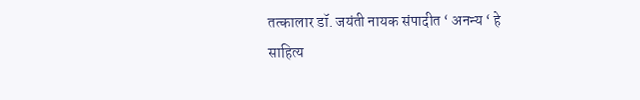तत्कालार डॉ. जयंती नायक संपादीत ‘ अनन्य ‘ हे साहित्य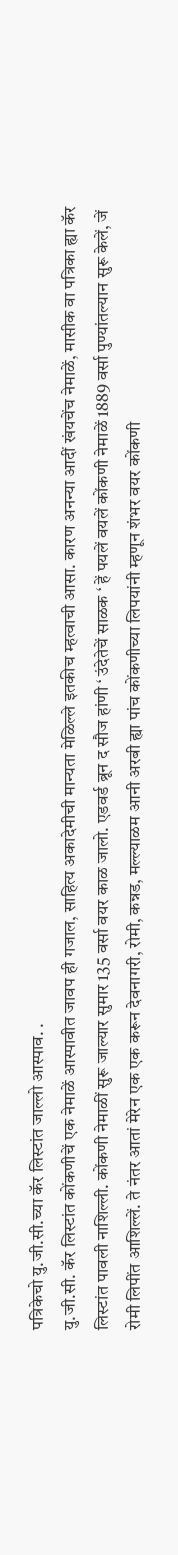पत्रिकेचो यु.जी.सी.च्या कॅर लिस्टांत जाल्लो आस्पाव. .
यु.जी.सी. कॅर लिस्टांत कोंकणीचें एक नेमाळें आस्पावीत जावप ही गजाल, साहित्य अकादेमीची मान्यता मेळिल्ले इतकीच म्हत्वाची आसा. कारण अनन्या आदीं खंयचेंच नेमाळें, मासीक वा पत्रिका ह्या कॅर लिस्टांत पावली नाशिल्ली. कोंकणी नेमाळीं सुरू जाल्यार सुमार 135 वर्सा वयर काळ जालो. एडवर्ड ब्रून द सौज हांणी ‘ उंदेतेचें साळक ‘ हें पयलें वयलें कोंकणी नेमाळें 1889 वर्सा पुण्यांतल्यान सुरू केलें, जें रोमी लिपींत आशिल्लें. ते नंतर आतां मेरेन एक एक करून देवनागरी, रोमी, कन्नड, मल्ल्याळम आनी अरबी ह्या पांच कोंकणीच्या लिपयांनी म्हणून शंभर वयर कोंकणी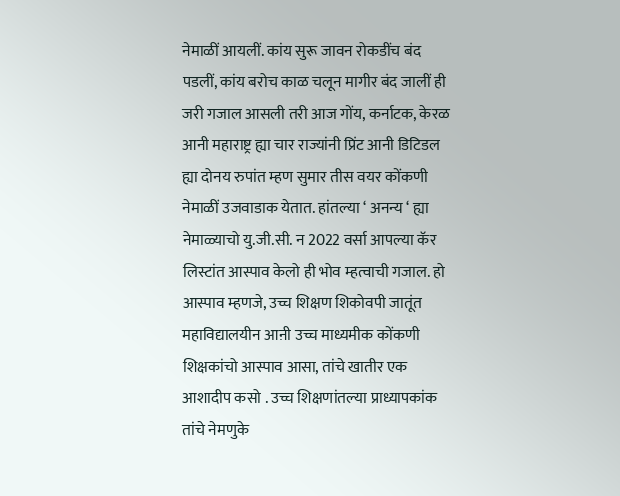नेमाळीं आयलीं. कांय सुरू जावन रोकडींच बंद पडलीं, कांय बरोच काळ चलून मागीर बंद जालीं ही जरी गजाल आसली तरी आज गोंय, कर्नाटक, केरळ आनी महाराष्ट्र ह्या चार राज्यांनी प्रिंट आनी डिटिडल ह्या दोनय रुपांत म्हण सुमार तीस वयर कोंकणी नेमाळीं उजवाडाक येतात. हांतल्या ‘ अनन्य ‘ ह्या नेमाळ्याचो यु.जी.सी. न 2022 वर्सा आपल्या कॅर लिस्टांत आस्पाव केलो ही भोव म्हत्वाची गजाल. हो आस्पाव म्हणजे, उच्च शिक्षण शिकोवपी जातूंत महाविद्यालयीन आऩी उच्च माध्यमीक कोंकणी शिक्षकांचो आस्पाव आसा, तांचे खातीर एक आशादीप कसो . उच्च शिक्षणांतल्या प्राध्यापकांक तांचे नेमणुके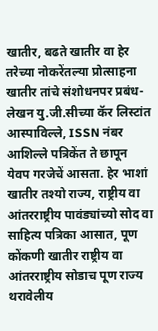खातीर, बढते खातीर वा हेर तरेच्या नोकरेंतल्या प्रोत्साहना खातीर तांचे संशोधनपर प्रबंध-लेखन यु.जी.सीच्या कॅर लिस्टांत आस्पाविल्ले, ISSN नंबर आशिल्ले पत्रिकेंत ते छापून येवप गरजेचें आसता. हेर भाशां खातीर तश्यो राज्य, राष्ट्रीय वा आंतरराष्ट्रीय पावंड्यांच्यो सोद वा साहित्य पत्रिका आसात, पूण कोंकणी खातीर राष्ट्रीय वा आंतरराष्ट्रीय सोडाच पूण राज्य थरावेलीय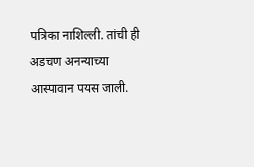पत्रिका नाशिल्ली. तांची ही अडचण अनन्याच्या आस्पावान पयस जाली.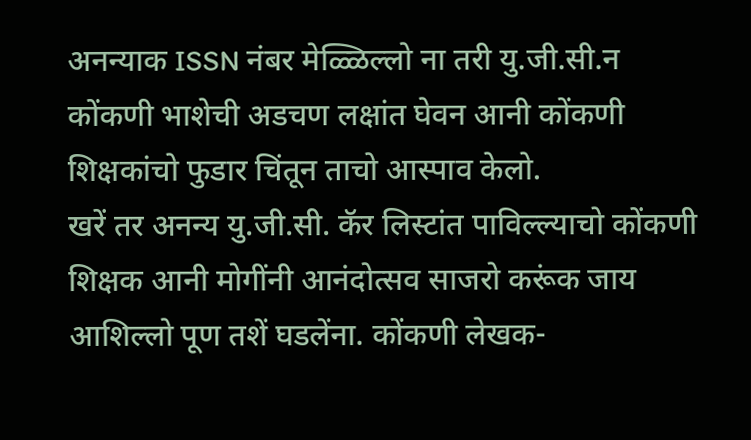अनन्याक ISSN नंबर मेळ्ळिल्लो ना तरी यु.जी.सी.न कोंकणी भाशेची अडचण लक्षांत घेवन आनी कोंकणी शिक्षकांचो फुडार चिंतून ताचो आस्पाव केलो.
खरें तर अनन्य यु.जी.सी. कॅर लिस्टांत पाविल्ल्याचो कोंकणी शिक्षक आनी मोगींनी आनंदोत्सव साजरो करूंक जाय आशिल्लो पूण तशें घडलेंना. कोंकणी लेखक-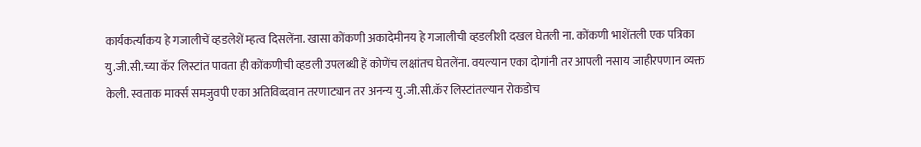कार्यकर्त्यांकय हे गजालीचें व्हडलेशें म्हत्व दिसलेंना. खासा कोंकणी अकादेमीनय हे गजालीची व्हडलीशी दखल घेतली ना. कोंकणी भाशेंतली एक पत्रिका यु.जी.सी.च्या कॅर लिस्टांत पावता ही कोंकणीची व्हडली उपलब्धी हें कोणेंच लक्षांतच घेतलेंना. वयल्यान एका दोगांनी तर आपली नसाय जाहीरपणान व्यक्त केली. स्वताक मार्क्स समजुवपी एका अतिविव्दवान तरणाट्यान तर अनन्य यु.जी.सी.कॅर लिस्टांतल्यान रोकडोच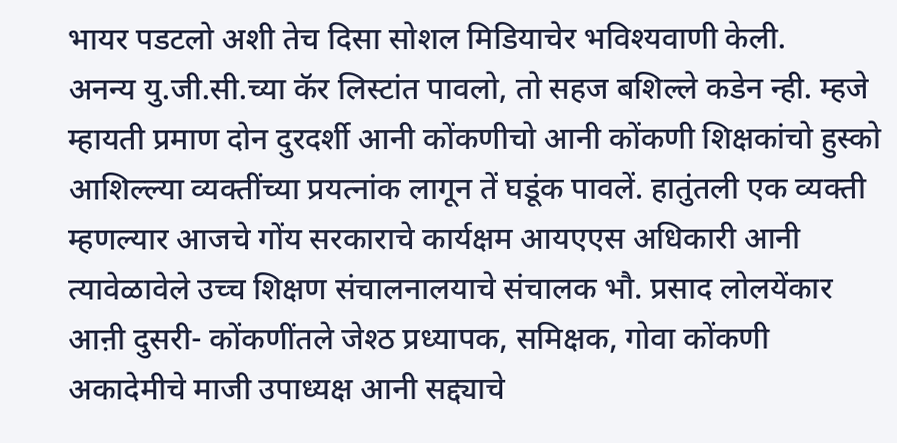भायर पडटलो अशी तेच दिसा सोशल मिडियाचेर भविश्यवाणी केली.
अनन्य यु.जी.सी.च्या कॅर लिस्टांत पावलो, तो सहज बशिल्ले कडेन न्ही. म्हजे म्हायती प्रमाण दोन दुरदर्शी आनी कोंकणीचो आनी कोंकणी शिक्षकांचो हुस्को आशिल्ल्या व्यक्तींच्या प्रयत्नांक लागून तें घडूंक पावलें. हातुंतली एक व्यक्ती म्हणल्यार आजचे गोंय सरकाराचे कार्यक्षम आयएएस अधिकारी आनी त्यावेळावेले उच्च शिक्षण संचालनालयाचे संचालक भौ. प्रसाद लोलयेंकार आऩी दुसरी- कोंकणींतले जेश्ठ प्रध्यापक, समिक्षक, गोवा कोंकणी अकादेमीचे माजी उपाध्यक्ष आनी सद्द्याचे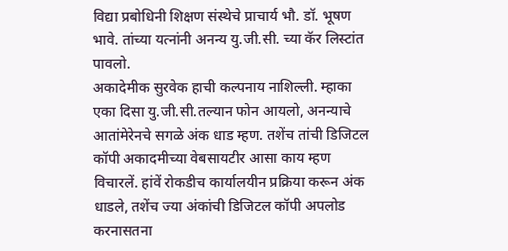विद्या प्रबोधिनी शिक्षण संस्थेचे प्राचार्य भौ. डॉ. भूषण भावे. तांच्या यत्नांनी अनन्य यु.जी.सी. च्या कॅर लिस्टांत पावलो.
अकादेमीक सुरवेक हाची कल्पनाय नाशिल्ली. म्हाका एका दिसा यु.जी.सी.तल्यान फोन आयलो, अनन्याचे आतांमेरेनचे सगळे अंक धाड म्हण. तशेंच तांची डिजिटल कॉपी अकादमीच्या वेबसायटीर आसा काय म्हण विचारलें. हांवें रोकडीच कार्यालयीन प्रक्रिया करून अंक धाडले, तशेंच ज्या अंकांची डिजिटल कॉपी अपलोड करनासतना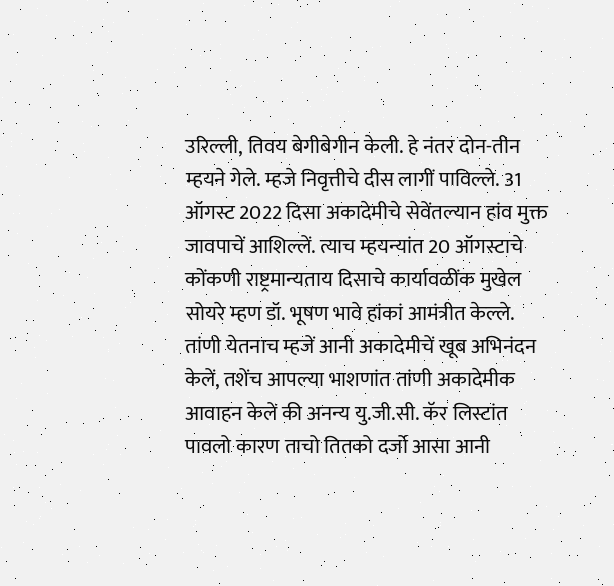उरिल्ली, तिवय बेगीबेगीन केली. हे नंतर दोन-तीन म्हयने गेले. म्हजे निवृत्तीचे दीस लागीं पाविल्ले. 31 ऑगस्ट 2022 दिसा अकादेमीचे सेवेंतल्यान हांव मुक्त जावपाचें आशिल्लें. त्याच म्हयन्यांत 20 ऑगस्टाचे कोंकणी राष्ट्रमान्यताय दिसाचे कार्यावळींक मुखेल सोयरे म्हण डॉ. भूषण भावे हांकां आमंत्रीत केल्ले. तांणी येतनाच म्हजें आनी अकादेमीचें खूब अभिनंदन केलें, तशेंच आपल्या भाशणांत तांणी अकादेमीक आवाहन केलें की अनन्य यु.जी.सी. कॅर लिस्टांत पावलो कारण ताचो तितको दर्जो आसा आनी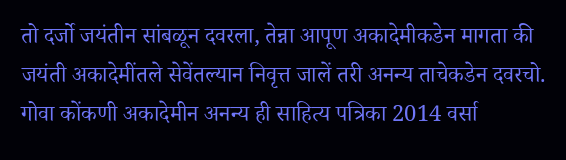तो दर्जो जयंतीन सांबळून दवरला, तेन्ना आपूण अकादेमीकडेन मागता की जयंती अकादेमींतले सेवेंतल्यान निवृत्त जालें तरी अनन्य ताचेकडेन दवरचो.
गोवा कोंकणी अकादेमीन अनन्य ही साहित्य पत्रिका 2014 वर्सा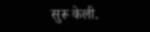सुरू केली.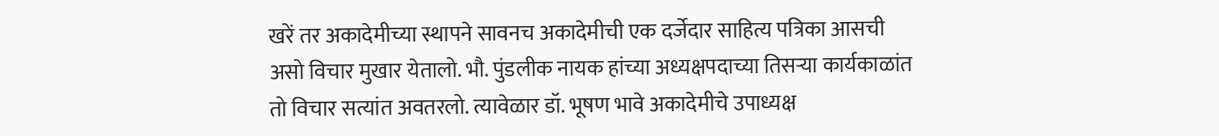खरें तर अकादेमीच्या स्थापने सावनच अकादेमीची एक दर्जेदार साहित्य पत्रिका आसची असो विचार मुखार येतालो. भौ. पुंडलीक नायक हांच्या अध्यक्षपदाच्या तिसऱ्या कार्यकाळांत तो विचार सत्यांत अवतरलो. त्यावेळार डॉ. भूषण भावे अकादेमीचे उपाध्यक्ष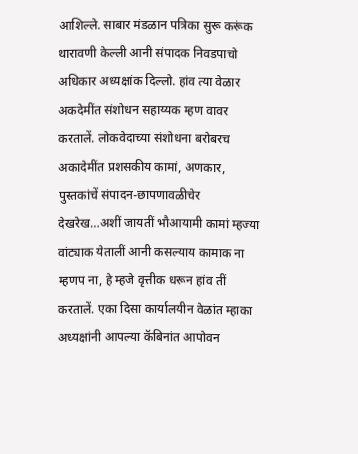आशिल्ले. साबार मंडळान पत्रिका सुरू करूंक थारावणी केल्ली आनी संपादक निवडपाचो अधिकार अध्यक्षांक दिल्लो. हांव त्या वेळार अकदेमींत संशोधन सहाय्यक म्हण वावर करतालें. लोकवेदाच्या संशोधना बरोबरच अकादेमींत प्रशसकीय कामां, अणकार, पुस्तकांचें संपादन-छापणावळीचेर देखरेख…अशीं जायतीं भौआयामी कामां म्हज्या वांट्याक येतालीं आनी कसल्याय कामाक ना म्हणप ना, हे म्हजे वृत्तीक धरून हांव तीं करतालें. एका दिसा कार्यालयीन वेळांत म्हाका अध्यक्षांनी आपल्या कॅबिनांत आपोवन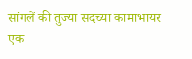सांगलें की तुज्या सदच्या कामाभायर एक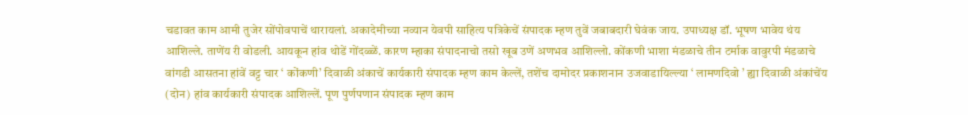चडावत काम आमी तुजेर सोंपोवपाचें थारायलां. अकादेमीच्या नव्यान येवपी साहित्य पत्रिकेचें संपादक म्हण तुवें जबाबदारी घेवंक जाय. उपाध्यक्ष डॉ. भूषण भावेय थंय आशिल्ले. ताणेंय री वोडली. आयकून हांव थोडें गोंदळ्ळें. कारण म्हाका संपादनाचो तसो खूब उणें अणभव आशिल्लो. कोंकणी भाशा मंडळाचे तीन टर्माक वावुरपी मंडळाचे वांगडी आसतना हांवें वट्ट चार ‘ कोंकणी’ दिवाळी अंकाचें कार्यकारी संपादक म्हण काम केल्लें, तशेंच दामोदर प्रकाशनान उजवाडायिल्ल्या ‘ लामणदिवो ’ ह्या दिवाळी अंकांचेंय (दोन) हांव कार्यकारी संपादक आशिल्लें. पूण पुर्णपणान संपादक म्हण काम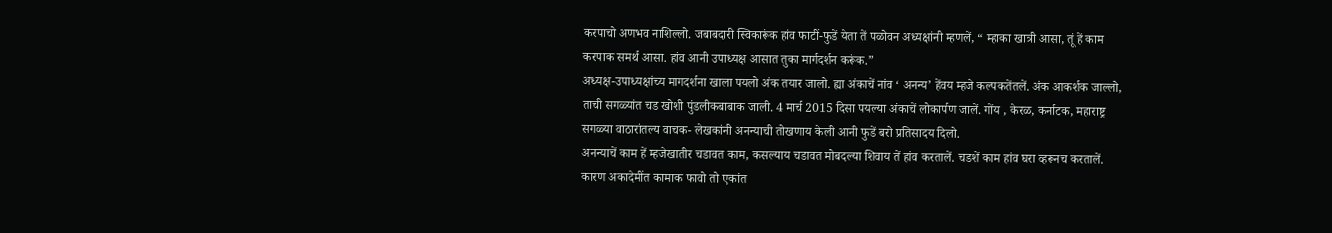करपाचो अणभव नाशिल्लो. जबाबदारी स्विकारूंक हांव फाटीं-फुडें येता तें पळोवन अध्यक्षांनी म्हणलें, “ म्हाका खात्री आसा, तूं हें काम करपाक समर्थ आसा. हांव आनी उपाध्यक्ष आसात तुका मार्गदर्शन करूंक.”
अध्यक्ष-उपाध्यक्षांच्य मागदर्शना खाला पयलो अंक तयार जालो. ह्या अंकाचें नांव ‘ अनन्य’ हेंवय म्हजे कल्पकतेंतलें. अंक आकर्शक जाल्लो, ताची सगळ्यांत चड खोशी पुंडलीकबाबाक जाली. 4 मार्च 2015 दिसा पयल्या अंकाचें लोकार्पण जालें. गोंय , केरळ, कर्नाटक, महाराष्ट्र सगळ्या वाठारांतल्य वाचक- लेखकांनी अनन्याची तोखणाय केली आनी फुडें बरो प्रतिसादय दिलो.
अनन्याचें काम हें म्हजेखातीर चडावत काम, कसल्याय चडावत मोबदल्या शिवाय तें हांव करतालें. चडशें काम हांव घरा व्हरूनच करतालें. कारण अकादेमींत कामाक फावो तो एकांत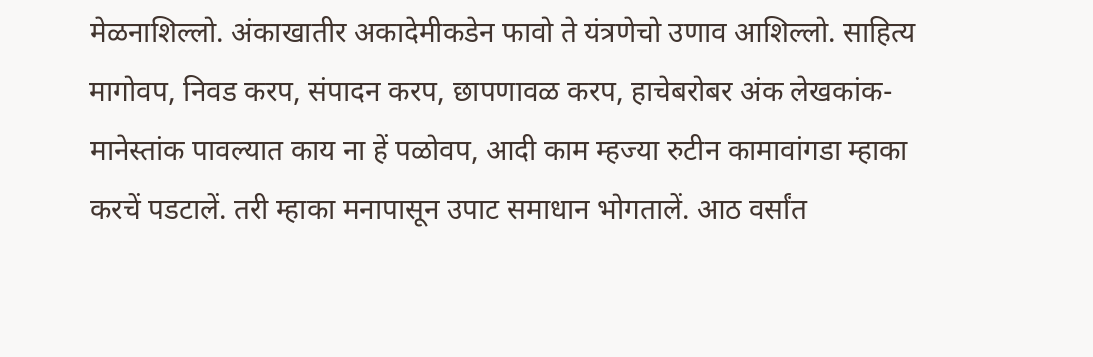मेळनाशिल्लो. अंकाखातीर अकादेमीकडेन फावो ते यंत्रणेचो उणाव आशिल्लो. साहित्य मागोवप, निवड करप, संपादन करप, छापणावळ करप, हाचेबरोबर अंक लेखकांक-मानेस्तांक पावल्यात काय ना हें पळोवप, आदी काम म्हज्या रुटीन कामावांगडा म्हाका करचें पडटालें. तरी म्हाका मनापासून उपाट समाधान भोगतालें. आठ वर्सांत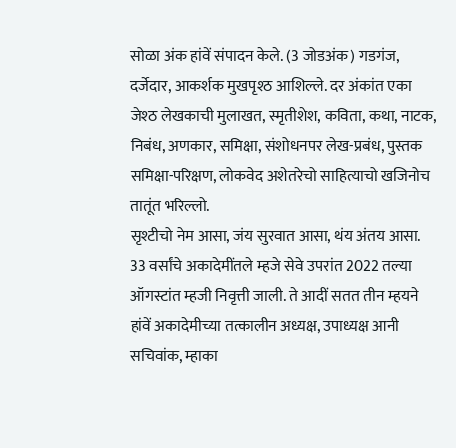सोळा अंक हांवें संपादन केले. (3 जोडअंक) गडगंज, दर्जेदार, आकर्शक मुखपृश्ठ आशिल्ले. दर अंकांत एका जेश्ठ लेखकाची मुलाखत, स्मृतीशेश, कविता, कथा, नाटक, निबंध, अणकार, समिक्षा, संशोधनपर लेख-प्रबंध, पुस्तक समिक्षा-परिक्षण, लोकवेद अशेतरेचो साहित्याचो खजिनोच तातूंत भरिल्लो.
सृश्टीचो नेम आसा, जंय सुरवात आसा, थंय अंतय आसा. 33 वर्सांचे अकादेमींतले म्हजे सेवे उपरांत 2022 तल्या ऑगस्टांत म्हजी निवृत्ती जाली. ते आदीं सतत तीन म्हयने हांवें अकादेमीच्या तत्कालीन अध्यक्ष, उपाध्यक्ष आनी सचिवांक, म्हाका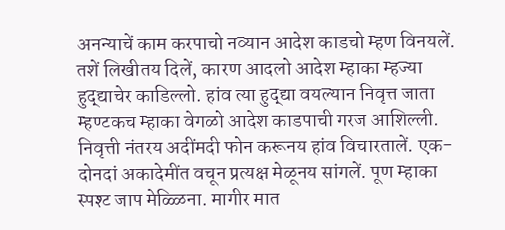अनन्याचें काम करपाचो नव्यान आदेश काडचो म्हण विनयलें. तशें लिखीतय दिलें, कारण आदलो आदेश म्हाका म्हज्या हुद्द्याचेर काडिल्लो. हांव त्या हुद्द्या वयल्यान निवृत्त जाता म्हण्टकच म्हाका वेगळो आदेश काडपाची गरज आशिल्ली.
निवृत्ती नंतरय अदींमदी फोन करूनय हांव विचारतालें. एक-दोनदां अकादेमींत वचून प्रत्यक्ष मेळूनय सांगलें. पूण म्हाका स्पश्ट जाप मेळ्ळिना. मागीर मात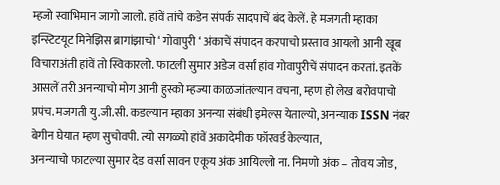म्हजो स्वाभिमान जागो जालो. हांवें तांचे कडेन संपर्क सादपाचें बंद केलें. हे मजगती म्हाका इन्स्टिटयूट मिनेझिस ब्रागांझाचो ‘ गोवापुरी ‘ अंकाचें संपादन करपाचो प्रस्ताव आयलो आनी खूब विचाराअंती हांवें तो स्विकारलो. फाटली सुमार अडेज वर्सां हांव गोवापुरीचें संपादन करतां. इतकें आसलें तरी अनन्याचो मोग आनी हुस्को म्हज्या काळजांतल्यान वचना, म्हण हो लेख बरोवपाचो प्रपंच. मजगती यु.जी.सी. कडल्यान म्हाका अनन्या संबंधी इमेल्स येताल्यो, अनन्याक ISSN नंबर बेगीन घेयात म्हण सुचोवपी. त्यो सगळ्यो हांवें अकादेमीक फॉरवर्ड केल्यात,
अनन्याचो फाटल्या सुमार देड वर्सा सावन एकूय अंक आयिल्लो ना. निमणो अंक – तोवय जोड,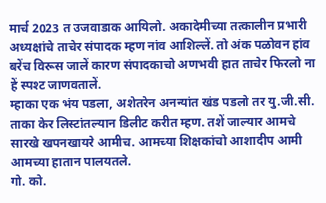मार्च 2023 त उजवाडाक आयिलो. अकादेमीच्या तत्कालीन प्रभारी अध्यक्षांचे ताचेर संपादक म्हण नांव आशिल्लें. तो अंक पळोवन हांव बरेंच विरूस जालें कारण संपादकाचो अणभवी हात ताचेर फिरलो ना हें स्पश्ट जाणवतालें.
म्हाका एक भंय पडला, अशेतरेन अनन्यांत खंड पडलो तर यु.जी.सी. ताका केर लिस्टांतल्यान डिलीट करीत म्हण. तशें जाल्यार आमचे सारखे खपनखायरे आमीच. आमच्या शिक्षकांचो आशादीप आमी आमच्या हातान पालयतले.
गो. को.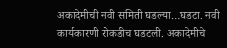अकादेमीची नवी समिती घडल्या…घडटा. नवी कार्यकारणी रोकडीच घडटली. अकादेमीचे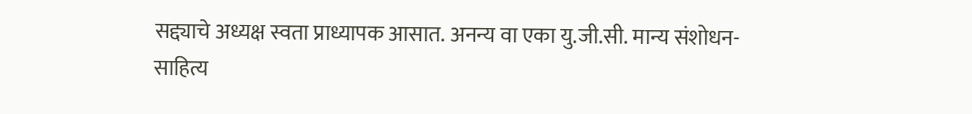सद्द्याचे अध्यक्ष स्वता प्राध्यापक आसात. अनन्य वा एका यु.जी.सी. मान्य संशोधन-साहित्य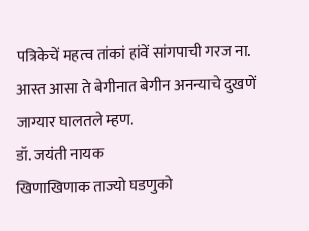पत्रिकेचें महत्व तांकां हांवें सांगपाची गरज ना. आस्त आसा ते बेगीनात बेगीन अनन्याचे दुखणें जाग्यार घालतले म्हण.
डॉ. जयंती नायक
खिणाखिणाक ताज्यो घडणुको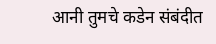आनी तुमचे कडेन संबंदीत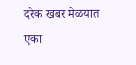दरेक खबर मेळयात एका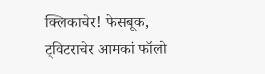क्लिकाचेर! फेसबूक, ट्विटराचेर आमकां फॉलो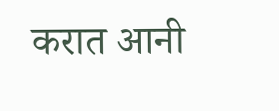करात आनी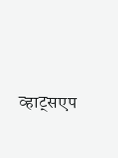व्हाट्सएप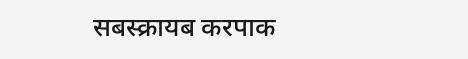सबस्क्रायब करपाक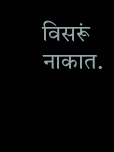विसरूं नाकात.